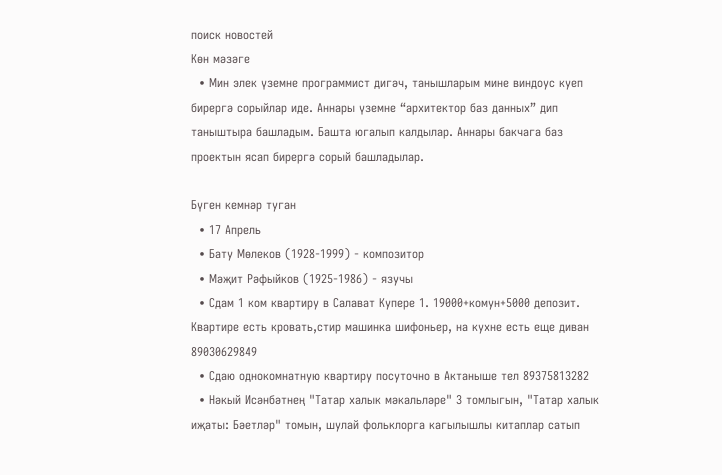поиск новостей
Көн мәзәге
  • Мин элек үземне программист дигәч, танышларым мине виндоус куеп бирергә сорыйлар иде. Аннары үземне “архитектор баз данных” дип таныштыра башладым. Башта югалып калдылар. Аннары бакчага баз проектын ясап бирергә сорый башладылар.

Бүген кемнәр туган
  • 17 Апрель
  • Бату Мөлеков (1928-1999) - композитор
  • Мәҗит Рәфыйков (1925-1986) - язучы
  • Сдам 1 ком квартиру в Салават Купере 1. 19000+комун+5000 депозит. Квартире есть кровать,стир машинка шифоньер, на кухне есть еще диван 89030629849
  • Сдаю однокомнатную квартиру посуточно в Актаныше тел 89375813282
  • Нәкый Исәнбәтнең "Татар халык мәкальләре" 3 томлыгын, "Татар халык иҗаты: Бәетләр" томын, шулай фольклорга кагылышлы китаплар сатып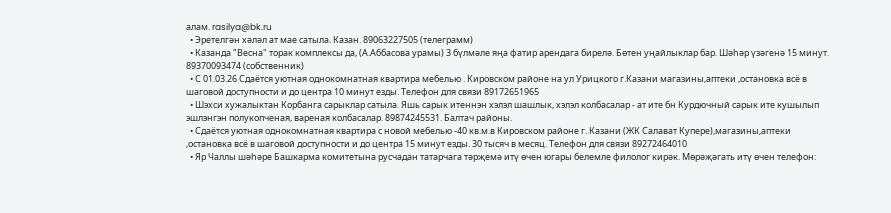алам. rasilya@bk.ru
  • Эретелгән хәләл ат мае сатыла. Казан. 89063227505 (телеграмм)
  • Казанда "Весна" торак комплексы да, (А.Аббасова урамы) 3 бүлмәле яңа фатир арендага бирелә. Бөтен уңайлыклар бар. Шәһәр үзәгенә 15 минут. 89370093474 (собственник)
  • С 01.03.26 Сдаётся уютная однокомнатная квартира мебелью . Кировском районе на ул Урицкого г.Казани магазины,аптеки ,остановка всё в шаговой доступности и до центра 10 минут езды. Телефон для связи 89172651965
  • Шэхси хужалыктан Корбанга сарыклар сатыла. Яшь сарык итеннэн хэлэл шашлык, хэлэл колбасалар - ат ите бн Курдючный сарык ите кушылып эшлэнгэн полукопченая, вареная колбасалар. 89874245531. Балтач районы.
  • Сдаётся уютная однокомнатная квартира с новой мебелью -40 кв.м.в Кировском районе г. Казани (ЖК Салават Купере),магазины,аптеки ,остановка всё в шаговой доступности и до центра 15 минут езды. 30 тысяч в месяц. Телефон для связи 89272464010
  • Яр Чаллы шәһәре Башкарма комитетына русчадан татарчага тәрҗемә итү өчен югары белемле филолог кирәк. Мөрәҗәгать итү өчен телефон: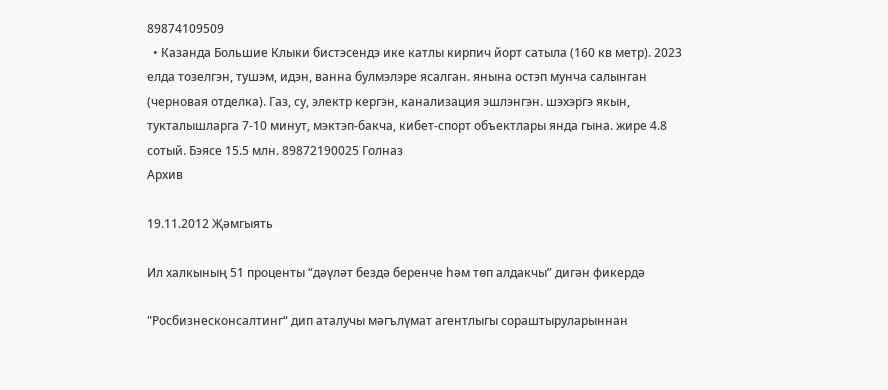89874109509
  • Казанда Большие Клыки бистэсендэ ике катлы кирпич йорт сатыла (160 кв метр). 2023 елда тозелгэн, тушэм, идэн, ванна булмэлэре ясалган. янына остэп мунча салынган (черновая отделка). Газ, су, электр кергэн, канализация эшлэнгэн. шэхэргэ якын, тукталышларга 7-10 минут, мэктэп-бакча, кибет-спорт объектлары янда гына. жире 4.8 сотый. Бэясе 15.5 млн. 89872190025 Голназ
Архив

19.11.2012 Җәмгыять

Ил халкының 51 проценты “дәүләт бездә беренче һәм төп алдакчы” дигән фикердә

"Росбизнесконсалтинг“ дип аталучы мәгълүмат агентлыгы сораштыруларыннан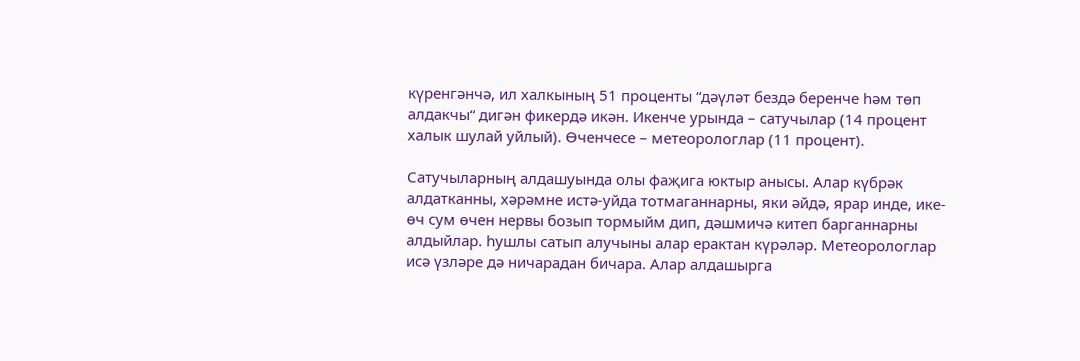күренгәнчә, ил халкының 51 проценты “дәүләт бездә беренче һәм төп алдакчы“ дигән фикердә икән. Икенче урында – сатучылар (14 процент халык шулай уйлый). Өченчесе – метеорологлар (11 процент).

Сатучыларның алдашуында олы фаҗига юктыр анысы. Алар күбрәк алдатканны, хәрәмне истә-уйда тотмаганнарны, яки әйдә, ярар инде, ике-өч сум өчен нервы бозып тормыйм дип, дәшмичә китеп барганнарны алдыйлар. һушлы сатып алучыны алар ерактан күрәләр. Метеорологлар исә үзләре дә ничарадан бичара. Алар алдашырга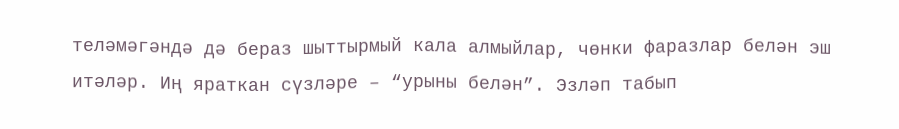теләмәгәндә дә бераз шыттырмый кала алмыйлар, чөнки фаразлар белән эш итәләр. Иң яраткан сүзләре – “урыны белән”. Эзләп табып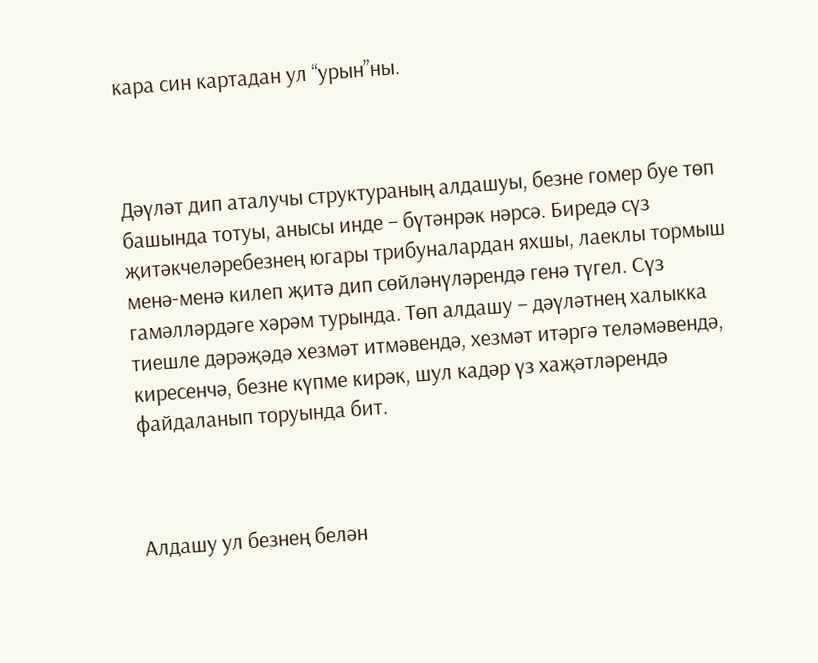кара син картадан ул “урын”ны.



Дәүләт дип аталучы структураның алдашуы, безне гомер буе төп башында тотуы, анысы инде – бүтәнрәк нәрсә. Биредә сүз җитәкчеләребезнең югары трибуналардан яхшы, лаеклы тормыш менә-менә килеп җитә дип сөйләнүләрендә генә түгел. Сүз гамәлләрдәге хәрәм турында. Төп алдашу – дәүләтнең халыкка тиешле дәрәҗәдә хезмәт итмәвендә, хезмәт итәргә теләмәвендә, киресенчә, безне күпме кирәк, шул кадәр үз хаҗәтләрендә файдаланып торуында бит.



Алдашу ул безнең белән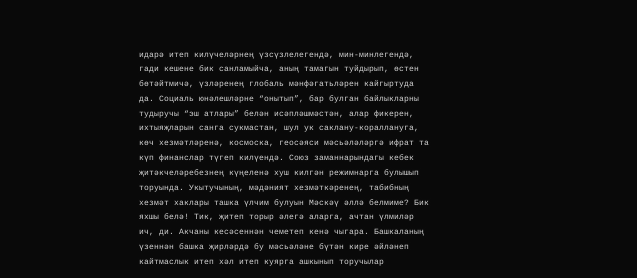идарә итеп килүчеләрнең үзсүзлелегендә, мин-минлегендә, гади кешене бик санламыйча, аның тамагын туйдырып, өстен бөтәйтмичә, үзләренең глобаль мәнфәгатьләрен кайгыртуда да. Социаль юнәлешләрне “онытып”, бар булган байлыкларны тудыручы “эш атлары” белән исәпләшмәстән, алар фикерен, ихтыяҗларын санга сукмастан, шул ук саклану-кораллануга, көч хезмәтләренә, космоска, геосәяси мәсьәләләргә ифрат та күп финанслар түгеп килүендә. Союз заманнарындагы кебек җитәкчеләребезнең күңеленә хуш килгән режимнарга булышып торуында. Укытучының, мәдәният хезмәткәренең, табибның хезмәт хаклары ташка үлчим булуын Мәскәү әллә белмиме? Бик яхшы белә! Тик, җитеп торыр әлегә аларга, ачтан үлмиләр ич, ди. Акчаны кесәсеннән чеметеп кенә чыгара. Башкаланың үзеннән башка җирләрдә бу мәсьәләне бүтән кире әйләнеп кайтмаслык итеп хәл итеп куярга ашкынып торучылар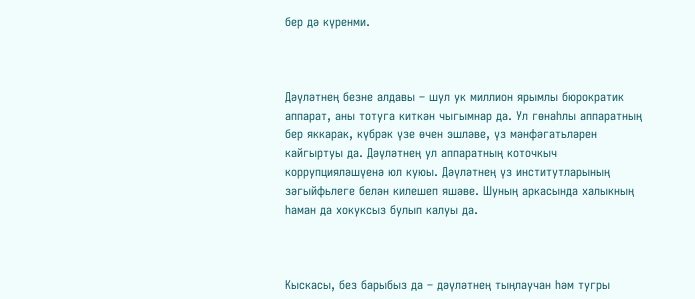бер дә күренми.



Дәүләтнең безне алдавы – шул ук миллион ярымлы бюрократик аппарат, аны тотуга киткән чыгымнар да. Ул гөнаһлы аппаратның бер яккарак, күбрәк үзе өчен эшләве, үз мәнфәгатьләрен кайгыртуы да. Дәүләтнең ул аппаратның коточкыч коррупцияләшүенә юл куюы. Дәүләтнең үз институтларының зәгыйфьлеге белән килешеп яшәве. Шуның аркасында халыкның һаман да хокуксыз булып калуы да.



Кыскасы, без барыбыз да – дәүләтнең тыңлаучан һәм тугры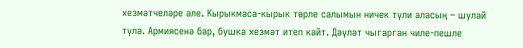хезмәтчеләре әле. Кырыкмаса-кырык төрле салымын ничек түли аласың – шулай түлә. Армиясенә бар, бушка хезмәт итеп кайт. Дәүләт чыгарган чиле-пешле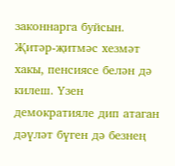законнарга буйсын. Җитәр-җитмәс хезмәт хакы, пенсиясе белән дә килеш. Үзен демократияле дип атаган дәүләт бүген дә безнең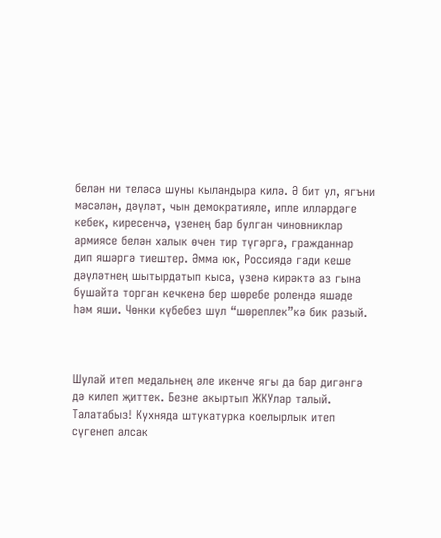белән ни теләсә шуны кыландыра килә. Ә бит ул, ягъни мәсәлән, дәүләт, чын демократияле, ипле илләрдәге кебек, киресенчә, үзенең бар булган чиновниклар армиясе белән халык өчен тир түгәргә, гражданнар дип яшәргә тиештер. Әмма юк, Россиядә гади кеше дәүләтнең шытырдатып кыса, үзенә кирәктә аз гына бушайта торган кечкенә бер шөребе ролендә яшәде һәм яши. Чөнки күбебез шул “шөреплек”кә бик разый.



Шулай итеп медальнең әле икенче ягы да бар дигәнгә дә килеп җиттек. Безне акыртып ЖКУлар талый. Талатабыз! Кухняда штукатурка коелырлык итеп сүгенеп алсак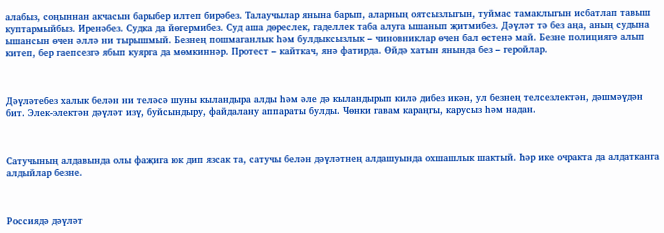алабыз, соңыннан акчасын барыбер илтеп бирәбез. Талаучылар янына барып, аларның оятсызлыгын, туймас тамаклыгын исбатлап тавыш куптармыйбыз. Иренәбез. Судка да йөгермибез. Суд аша дөреслек, гаделлек таба алуга ышанып җитмибез. Дәүләт тә без аңа, аның судына ышансын өчен әллә ни тырышмый. Безнең пошмаганлык һәм булдыксызлык – чиновниклар өчен бал өстенә май. Безне полициягә алып китеп, бер гаепсезгә ябып куярга да мөмкиннәр. Протест – кайткач, янә фатирда. Өйдә хатын янында без – геройлар.



Дәүләтебез халык белән ни теләсә шуны кыландыра алды һәм әле дә кыландырып килә дибез икән, ул безнең телсезлектән, дәшмәүдән бит. Элек-электән дәүләт изү, буйсындыру, файдалану аппараты булды. Чөнки гавам караңгы, карусыз һәм надан.



Сатучының алдавында олы фаҗига юк дип язсак та, сатучы белән дәүләтнең алдашуында охшашлык шактый. Һәр ике очракта да алдатканга алдыйлар безне.



Россиядә дәүләт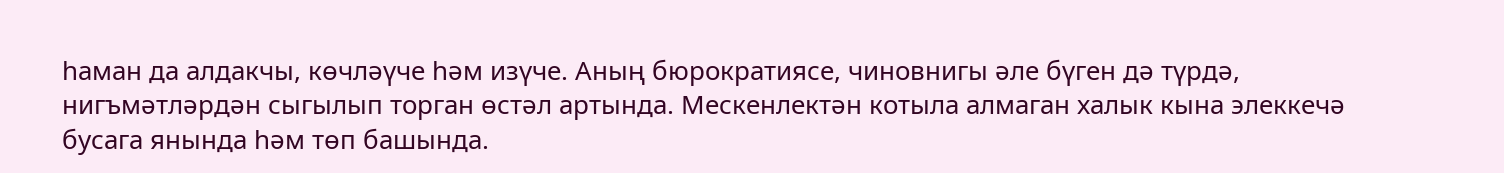һаман да алдакчы, көчләүче һәм изүче. Аның бюрократиясе, чиновнигы әле бүген дә түрдә, нигъмәтләрдән сыгылып торган өстәл артында. Мескенлектән котыла алмаган халык кына элеккечә бусага янында һәм төп башында.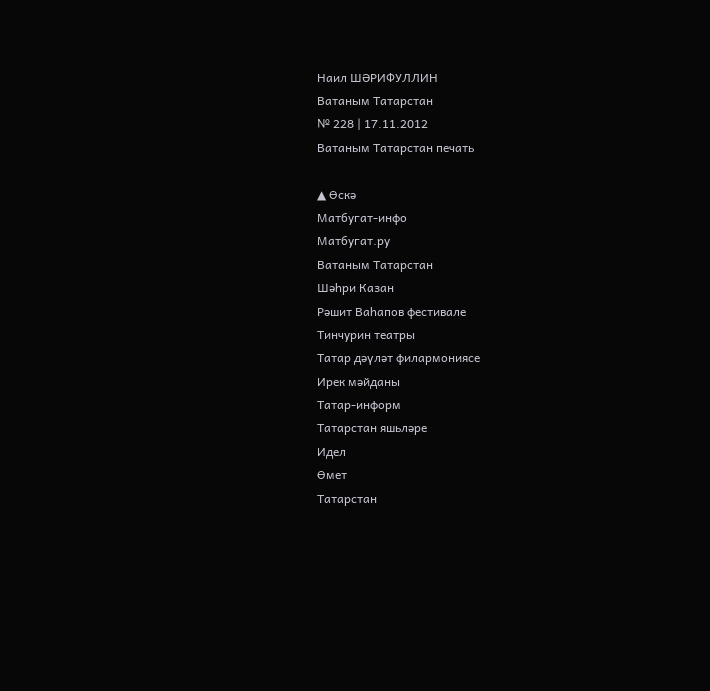Наил ШӘРИФУЛЛИН
Ватаным Татарстан
№ 228 | 17.11.2012
Ватаным Татарстан печать

▲ Өскә
Матбугат-инфо
Матбугат.ру
Ватаным Татарстан
Шәһри Казан
Рәшит Ваһапов фестивале
Тинчурин театры
Татар дәүләт филармониясе
Ирек мәйданы
Татар-информ
Татарстан яшьләре
Идел
Өмет
Татарстан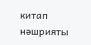китап нәшрияты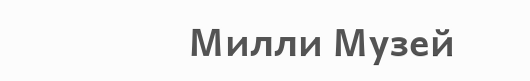Милли Музей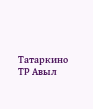Татаркино
ТР Авыл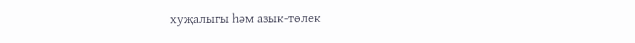хуҗалыгы һәм азык-төлек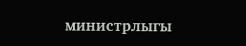министрлыгы